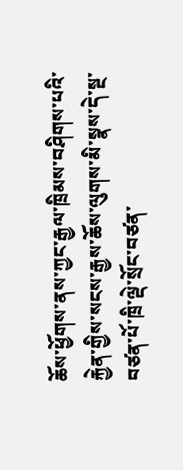ཆོས་ཕྱོགས་ནས་ཀྱང་རྒྱལ་ཁྲིམས་བཤིགས་པའི་རྐྱེན་གྱིས་སངས་རྒྱས་ཆོས་ལུགས་མི་སྣས་དེ་སྔ་བཙན་པོ་ཁྲི་ལྡེ་སྲོང་བཙན་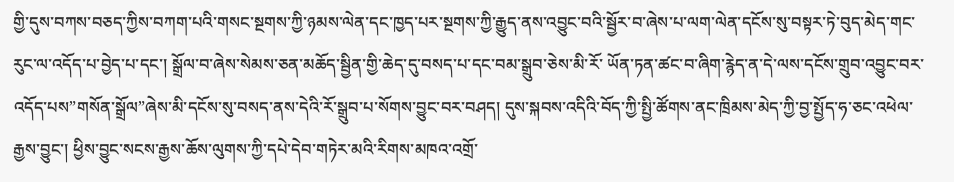གྱི་དུས་བཀས་བཅད་ཀྱིས་བཀག་པའི་གསང་སྔགས་ཀྱི་ཉམས་ལེན་དང་ཁྱད་པར་སྔགས་ཀྱི་རྒྱུད་ནས་འབྱུང་བའི་སྦྱོར་བ་ཞེས་པ་ལག་ལེན་དངོས་སུ་བསྟར་ཏེ་བུད་མེད་གང་རུང་ལ་འདོད་པ་བྱེད་པ་དང་། སྒྲོལ་བ་ཞེས་སེམས་ཅན་མཆོད་སྦྱིན་གྱི་ཆེད་དུ་བསད་པ་དང་བམ་སྒྲུབ་ཅེས་མི་རོ་ ཡོན་ཏན་ཚང་བ་ཞིག་རྙེད་ན་དེ་ལས་དངོས་གྲུབ་འབྱུང་བར་འདོད་པས”གསོན་སྒྲོལ”ཞེས་མི་དངོས་སུ་བསད་ནས་དེའི་རོ་སྒྲུབ་པ་སོགས་བྱུང་བར་བཤད། དུས་སྐབས་འདིའི་བོད་ཀྱི་སྤྱི་ཚོགས་ནང་ཁྲིམས་མེད་ཀྱི་བྱ་སྤྱོད་ཧ་ཅང་འཕེལ་རྒྱས་བྱུང་། ཕྱིས་བྱུང་སངས་རྒྱས་ཆོས་ལུགས་ཀྱི་དཔེ་དེབ་གཏེར་མའི་རིགས་མཁའ་འགྲོ་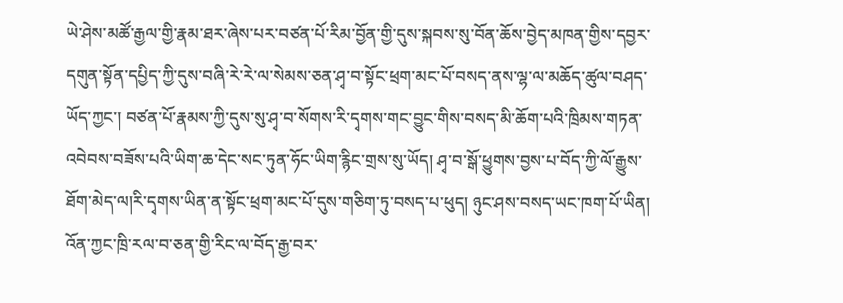ཡེ་ཤེས་མཚོ་རྒྱལ་གྱི་རྣམ་ཐར་ཞེས་པར་བཙན་པོ་རིམ་བྱོན་གྱི་དུས་སྐབས་སུ་བོན་ཆོས་བྱེད་མཁན་གྱིས་དབྱར་དགུན་སྟོན་དཔྱིད་ཀྱི་དུས་བཞི་རེ་རེ་ལ་སེམས་ཅན་ཤྭ་བ་སྟོང་ཕྲག་མང་པོ་བསད་ནས་ལྷ་ལ་མཆོད་ཚུལ་བཤད་ཡོད་ཀྱང་། བཙན་པོ་རྣམས་ཀྱི་དུས་སུ་ཤྭ་བ་སོགས་རི་དྭགས་གང་བྱུང་གིས་བསད་མི་ཆོག་པའི་ཁྲིམས་གཏན་འབེབས་བཟོས་པའི་ཡིག་ཆ་དེང་སང་ཏུན་ཧོང་ཡིག་རྙིང་གྲས་སུ་ཡོད། ཤྭ་བ་སྒོ་ཕྱུགས་བྱས་པ་བོད་ཀྱི་ལོ་རྒྱུས་ཐོག་མེད་ལ།རི་དྭགས་ཡིན་ན་སྟོང་ཕྲག་མང་པོ་དུས་གཅིག་ཏུ་བསད་པ་ཕུད། ཉུང་ཤས་བསད་ཡང་ཁག་པོ་ཡིན། འོན་ཀྱང་ཁྲི་རལ་བ་ཅན་གྱི་རིང་ལ་བོད་རྒྱ་བར་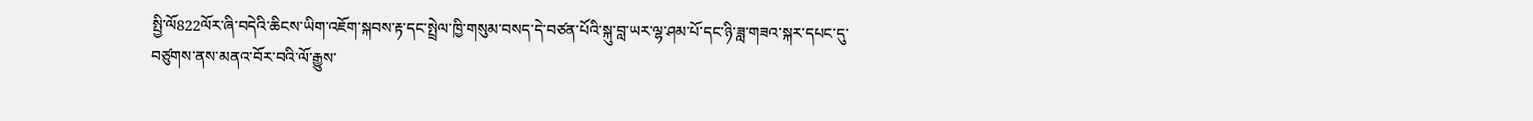སྤྱི་ལོ822ལོར་ཞི་བདེའི་ཆིངས་ཡིག་འཇོག་སྐབས་རྟ་དང་སྤྲེལ་ཁྱི་གསུམ་བསད་དེ་བཙན་པོའི་སྐུ་བླ་ཡར་ལྷ་ཤམ་པོ་དང་ཉི་ཟླ་གཟའ་སྐར་དཔང་དུ་བཙུགས་ནས་མནའ་བོར་བའི་ལོ་རྒྱུས་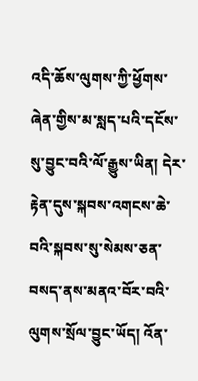འདི་ཆོས་ལུགས་ཀྱི་ཕྱོགས་ཞེན་གྱིས་མ་སླད་པའི་དངོས་སུ་བྱུང་བའི་ལོ་རྒྱུས་ཡིན། དེར་རྟེན་དུས་སྐབས་འགངས་ཆེ་བའི་སྐབས་སུ་སེམས་ཅན་བསད་ནས་མནའ་བོར་བའི་ལུགས་སྲོལ་བྱུང་ཡོད། འོན་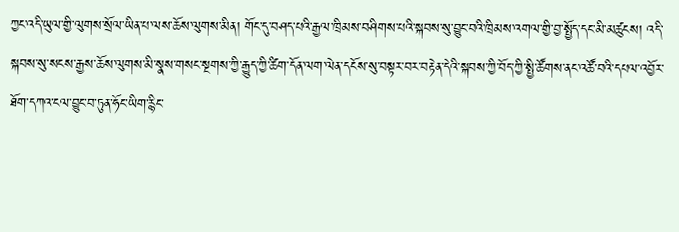ཀྱང་འདི་ཡུལ་གྱི་ལུགས་སྲོལ་ཡིན་པ་ལས་ཆོས་ལུགས་མིན། གོང་དུ་བཤད་པའི་རྒྱལ་ཁྲིམས་བཤིགས་པའི་སྐབས་སུ་བྱུང་བའི་ཁྲིམས་འགལ་གྱི་བྱ་སྤྱོད་དང་མི་མཚུངས། འདི་སྐབས་སུ་སངས་རྒྱས་ཆོས་ལུགས་མི་སྣས་གསང་སྔགས་ཀྱི་རྒྱུད་ཀྱི་ཚིག་དོན་ལག་ལེན་དངོས་སུ་བསྟར་བར་བརྟེན་དེའི་སྐབས་ཀྱི་བོད་ཀྱི་སྤྱི་ཚོགས་ནང་འཚོ་བའི་དཔལ་འབྱོར་ཐོག་དཀའ་ངལ་བྱུང་བ་ཏུན་ཧོང་ཡིག་རྙིང་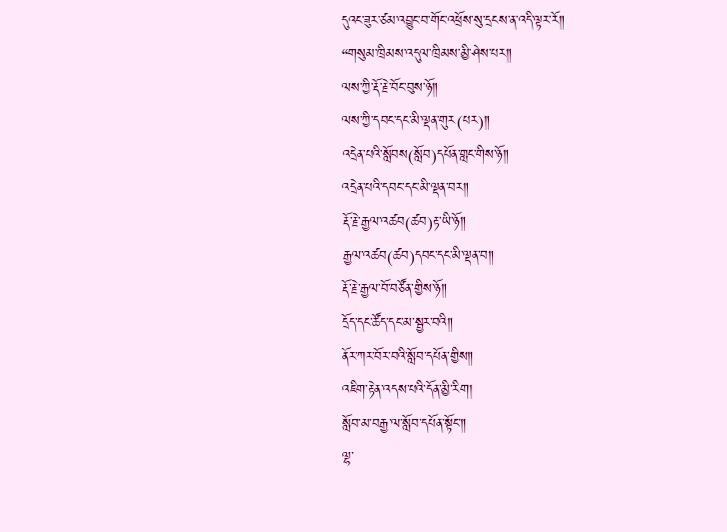དུའང་ཟུར་ཙམ་འབྱུང་བ་གོང་འཕྲོས་སུ་དྲངས་ན་འདི་ལྟར་རོ༎
“གསུམ་ཁྲིམས་འདུལ་ཁྲིམས་མྱི་ཤེས་པར༎
ལས་ཀྱི་རྡོ་རྗེ་བོང་བུས་ཉོ༎
ལས་ཀྱི་དབང་དང་མི་ལྡན་གུར(པར)༎
འདྲེན་པའི་སློབས(སློབ)དཔོན་གླང་གིས་ཉོ༎
འདྲེན་པའི་དབང་དང་མི་ལྡན་བར༎
རྡོ་རྗེ་རྒྱལ་འཚབ(ཚབ)རྟ་ཡི་ཉོ༎
རྒྱལ་འཚབ(ཚབ)དབང་དང་མི་ལྡན་བ༎
རྡོ་རྗེ་རྒྱལ་བོ་བཙོན་གྱིས་ཉོ༎
དྲོད་དང་ཚོད་དང་མ་སྦྱར་བའི༎
ནོར་ཀར་བོར་བའི་སློབ་དཔོན་གྱིས༎
འཇིག་རྟེན་འདས་པའི་དོན་མྱི་རིག།
སློབ་མ་བརྒྱ་ལ་སློབ་དཔོན་སྟོང་༎
ལྷ་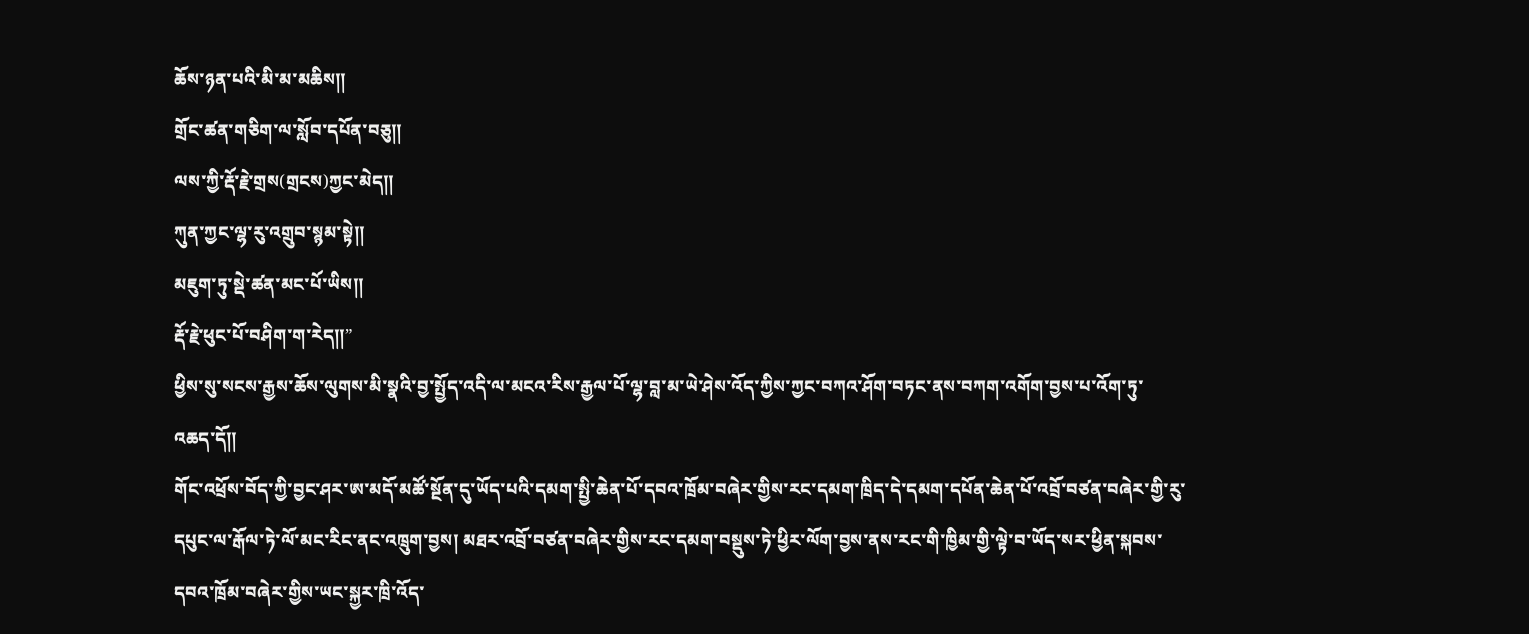ཆོས་ཉན་པའི་མི་མ་མཆིས༎
གྲོང་ཚན་གཅིག་ལ་སློབ་དཔོན་བཅུ༎
ལས་ཀྱི་རྡོ་རྗེ་གྲས(གྲངས)ཀྱང་མེད༎
ཀུན་ཀྱང་ལྷ་རུ་འགྲུབ་སྙམ་སྟེ༎
མཇུག་ཏུ་སྡེ་ཚན་མང་པོ་ཡིས༎
རྡོ་རྗེ་ཕུང་པོ་བཤིག་ག་རེད༎”
ཕྱིས་སུ་སངས་རྒྱས་ཆོས་ལུགས་མི་སྣའི་བྱ་སྤྱོད་འདི་ལ་མངའ་རིས་རྒྱལ་པོ་ལྷ་བླ་མ་ཡེ་ཤེས་འོད་ཀྱིས་ཀྱང་བཀའ་ཤོག་བཏང་ནས་བཀག་འགོག་བྱས་པ་འོག་ཏུ་འཆད་དོ༎
གོང་འཕྲོས་བོད་ཀྱི་བྱང་ཤར་ཨ་མདོ་མཚོ་སྔོན་དུ་ཡོད་པའི་དམག་སྤྱི་ཆེན་པོ་དབའ་ཁྲོམ་བཞེར་གྱིས་རང་དམག་ཁྲིད་དེ་དམག་དཔོན་ཆེན་པོ་འབྲོ་བཙན་བཞེར་གྱི་རུ་དཔུང་ལ་རྒོལ་ཏེ་ལོ་མང་རིང་ནང་འཁྲུག་བྱས། མཐར་འབྲོ་བཙན་བཞེར་གྱིས་རང་དམག་བསྡུས་ཏེ་ཕྱིར་ལོག་བྱས་ནས་རང་གི་ཁྱིམ་གྱི་ལྟེ་བ་ཡོད་སར་ཕྱིན་སྐབས་དབའ་ཁྲོམ་བཞེར་གྱིས་ཡང་སྐྱར་ཁྲི་འོད་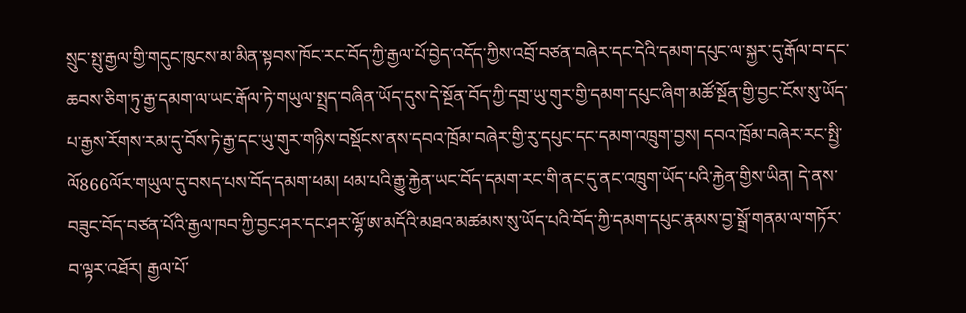སྲུང་སྤུ་རྒྱལ་གྱི་གདུང་ཁུངས་མ་མིན་སྟབས་ཁོང་རང་བོད་ཀྱི་རྒྱལ་པོ་བྱེད་འདོད་ཀྱིས་འབྲོ་བཙན་བཞེར་དང་དེའི་དམག་དཔུང་ལ་སྐྱར་དུ་རྒོལ་བ་དང་ཆབས་ཅིག་ཏུ་རྒྱ་དམག་ལ་ཡང་རྒོལ་ཏེ་གཡུལ་སྤྲད་བཞིན་ཡོད་དུས་དེ་སྔོན་བོད་ཀྱི་དགྲ་ཡུ་གུར་གྱི་དམག་དཔུང་ཞིག་མཚོ་སྔོན་གྱི་བྱང་ངོས་སུ་ཡོད་པ་རྒྱས་རོགས་རམ་དུ་བོས་ཏེ་རྒྱ་དང་ཡུ་གུར་གཉིས་བསྡོངས་ནས་དབའ་ཁྲོམ་བཞེར་གྱི་རུ་དཔུང་དང་དམག་འཁྲུག་བྱས། དབའ་ཁྲོམ་བཞེར་རང་སྤྱི་ལོ866ལོར་གཡུལ་དུ་བསད་པས་བོད་དམག་ཕམ། ཕམ་པའི་རྒྱུ་རྐྱེན་ཡང་བོད་དམག་རང་གི་ནང་དུ་ནང་འཁྲུག་ཡོད་པའི་རྐྱེན་གྱིས་ཡིན། དེ་ནས་བཟུང་བོད་བཙན་པོའི་རྒྱལ་ཁབ་ཀྱི་བྱང་ཤར་དང་ཤར་ལྷོ་ཨ་མདོའི་མཐའ་མཚམས་སུ་ཡོད་པའི་བོད་ཀྱི་དམག་དཔུང་རྣམས་བྱ་སྒྲོ་གནམ་ལ་གཏོར་བ་ལྟར་འཐོར། རྒྱལ་པོ་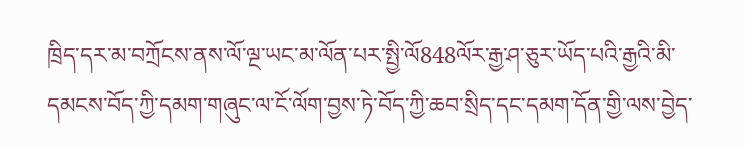ཁྲིད་དར་མ་བཀྲོངས་ནས་ལོ་ལྔ་ཡང་མ་ལོན་པར་སྤྱི་ལོ848ལོར་རྒྱ་ཤ་ཅུར་ཡོད་པའི་རྒྱའི་མི་དམངས་བོད་ཀྱི་དམག་གཞུང་ལ་ངོ་ལོག་བྱས་ཏེ་བོད་ཀྱི་ཆབ་སྲིད་དང་དམག་དོན་གྱི་ལས་བྱེད་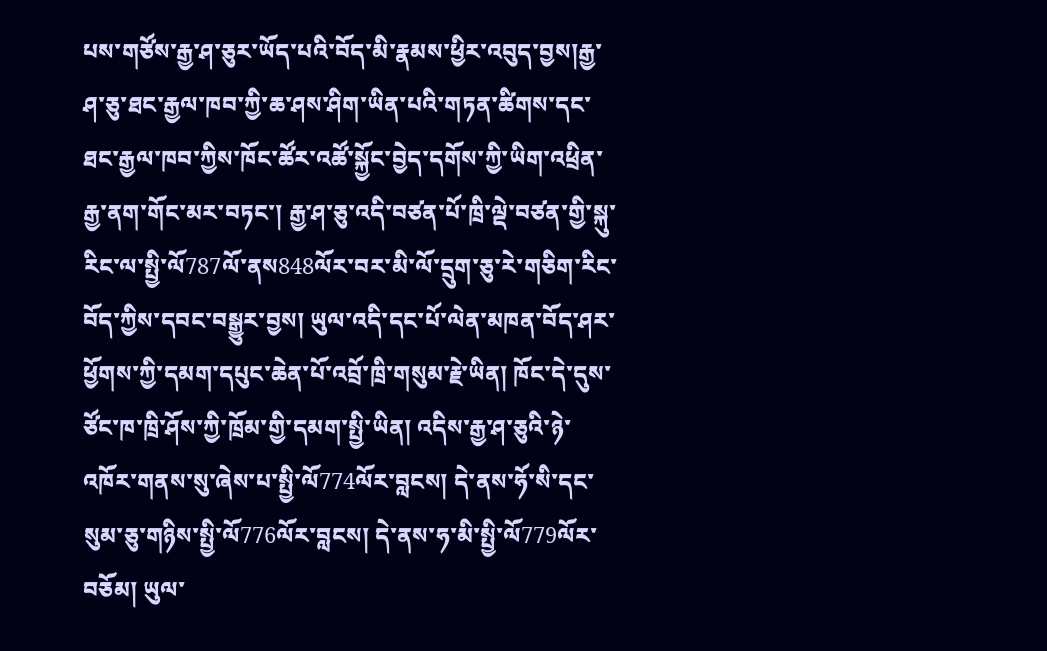པས་གཙོས་རྒྱ་ཤ་ཅུར་ཡོད་པའི་བོད་མི་རྣམས་ཕྱིར་འབུད་བྱས།རྒྱ་ཤ་ཅུ་ཐང་རྒྱལ་ཁབ་ཀྱི་ཆ་ཤས་ཤིག་ཡིན་པའི་གཏན་ཚིགས་དང་ཐང་རྒྱལ་ཁབ་ཀྱིས་ཁོང་ཚོར་འཚོ་སྐྱོང་བྱེད་དགོས་ཀྱི་ཡིག་འཕྲིན་རྒྱ་ནག་གོང་མར་བཏང་། རྒྱ་ཤ་ཅུ་འདི་བཙན་པོ་ཁྲི་ལྡེ་བཙན་གྱི་སྐུ་རིང་ལ་སྤྱི་ལོ787ལོ་ནས848ལོར་བར་མི་ལོ་དྲུག་ཅུ་རེ་གཅིག་རིང་བོད་ཀྱིས་དབང་བསྒྱུར་བྱས། ཡུལ་འདི་དང་པོ་ལེན་མཁན་བོད་ཤར་ཕྱོགས་ཀྱི་དམག་དཔུང་ཆེན་པོ་འབྲོ་ཁྲི་གསུམ་རྗེ་ཡིན། ཁོང་དེ་དུས་ཙོང་ཁ་ཁྲི་ཤོས་ཀྱི་ཁྲོམ་གྱི་དམག་སྤྱི་ཡིན། འདིས་རྒྱ་ཤ་ཅུའི་ཉེ་འཁོར་གནས་སུ་ཞེས་པ་སྤྱི་ལོ774ལོར་བླངས། དེ་ནས་ཧོ་སི་དང་སུམ་ཅུ་གཉིས་སྤྱི་ལོ776ལོར་བླངས། དེ་ནས་ཧ་མི་སྤྱི་ལོ779ལོར་བཅོམ། ཡུལ་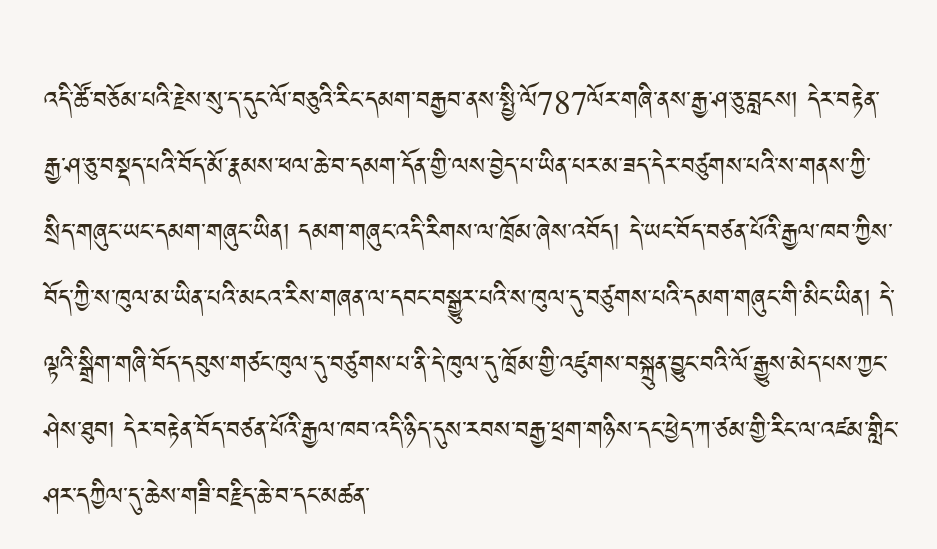འདི་ཚོ་བཅོམ་པའི་རྗེས་སུ་ད་དུང་ལོ་བཅུའི་རིང་དམག་བརྒྱབ་ནས་སྤྱི་ལོ787ལོར་གཞི་ནས་རྒྱ་ཤ་ཅུ་བླངས། དེར་བརྟེན་རྒྱ་ཤ་ཅུ་བསྡད་པའི་བོད་མོ་རྣམས་ཕལ་ཆེ་བ་དམག་དོན་གྱི་ལས་བྱེད་པ་ཡིན་པར་མ་ཟད་དེར་བཙུགས་པའི་ས་གནས་ཀྱི་སྲིད་གཞུང་ཡང་དམག་གཞུང་ཡིན། དམག་གཞུང་འདི་རིགས་ལ་ཁྲོམ་ཞེས་འབོད། དེ་ཡང་བོད་བཙན་པོའི་རྒྱལ་ཁབ་ཀྱིས་བོད་ཀྱི་ས་ཁུལ་མ་ཡིན་པའི་མངའ་རིས་གཞན་ལ་དབང་བསྒྱུར་པའི་ས་ཁུལ་དུ་བཙུགས་པའི་དམག་གཞུང་གི་མིང་ཡིན། དེ་ལྟའི་སྒྲིག་གཞི་བོད་དབུས་གཙང་ཁུལ་དུ་བཙུགས་པ་ནི་དེ་ཁུལ་དུ་ཁྲོམ་གྱི་འཛུགས་བསྐྲུན་བྱུང་བའི་ལོ་རྒྱུས་མེད་པས་ཀྱང་ཤེས་ཐུབ། དེར་བརྟེན་བོད་བཙན་པོའི་རྒྱལ་ཁབ་འདི་ཉིད་དུས་རབས་བརྒྱ་ཕྲག་གཉིས་དང་ཕྱེད་ཀ་ཙམ་གྱི་རིང་ལ་འཛམ་གླིང་ཤར་དཀྱིལ་དུ་ཆེས་གཟི་བརྗིད་ཆེ་བ་དང་མཚན་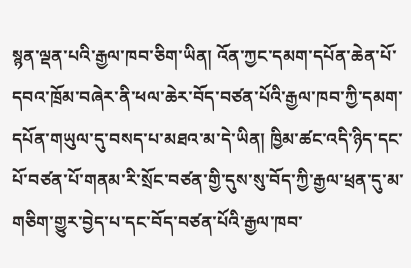སྙན་ལྡན་པའི་རྒྱལ་ཁབ་ཅིག་ཡིན། འོན་ཀྱང་དམག་དཔོན་ཆེན་པོ་དབའ་ཁྲོམ་བཞེར་ནི་ཕལ་ཆེར་བོད་བཙན་པོའི་རྒྱལ་ཁབ་ཀྱི་དམག་དཔོན་གཡུལ་དུ་བསད་པ་མཐའ་མ་དེ་ཡིན། ཁྱིམ་ཚང་འདི་ཉིད་དང་པོ་བཙན་པོ་གནམ་རི་སྲོང་བཙན་གྱི་དུས་སུ་བོད་ཀྱི་རྒྱལ་ཕྲན་དུ་མ་གཅིག་གྱུར་བྱེད་པ་དང་བོད་བཙན་པོའི་རྒྱལ་ཁབ་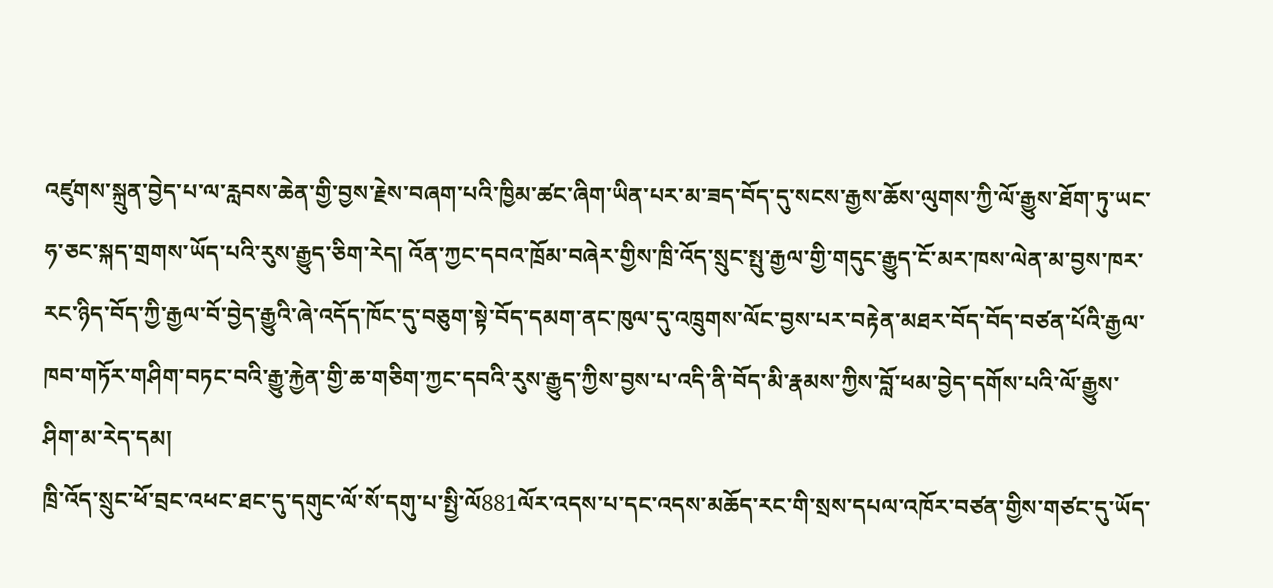འཛུགས་སྐྲུན་བྱེད་པ་ལ་རླབས་ཆེན་གྱི་བྱས་རྗེས་བཞག་པའི་ཁྱིམ་ཚང་ཞིག་ཡིན་པར་མ་ཟད་བོད་དུ་སངས་རྒྱས་ཆོས་ལུགས་ཀྱི་ལོ་རྒྱུས་ཐོག་ཏུ་ཡང་ཧ་ཅང་སྐད་གྲགས་ཡོད་པའི་རུས་རྒྱུད་ཅིག་རེད། འོན་ཀྱང་དབའ་ཁྲོམ་བཞེར་གྱིས་ཁྲི་འོད་སྲུང་སྤུ་རྒྱལ་གྱི་གདུང་རྒྱུད་ངོ་མར་ཁས་ལེན་མ་བྱས་ཁར་རང་ཉིད་བོད་ཀྱི་རྒྱལ་བོ་བྱེད་རྒྱུའི་ཞེ་འདོད་ཁོང་དུ་བཅུག་སྟེ་བོད་དམག་ནང་ཁུལ་དུ་འཁྲུགས་ལོང་བྱས་པར་བརྟེན་མཐར་བོད་བོད་བཙན་པོའི་རྒྱལ་ཁབ་གཏོར་གཤིག་བཏང་བའི་རྒྱུ་རྐྱེན་གྱི་ཆ་གཅིག་ཀྱང་དབའི་རུས་རྒྱུད་ཀྱིས་བྱས་པ་འདི་ནི་བོད་མི་རྣམས་ཀྱིས་བློ་ཕམ་བྱེད་དགོས་པའི་ལོ་རྒྱུས་ཤིག་མ་རེད་དམ།
ཁྲི་འོད་སྲུང་ཕོ་བྲང་འཕང་ཐང་དུ་དགུང་ལོ་སོ་དགུ་པ་སྤྱི་ལོ881ལོར་འདས་པ་དང་འདས་མཆོད་རང་གི་སྲས་དཔལ་འཁོར་བཙན་གྱིས་གཙང་དུ་ཡོད་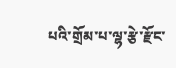པའི་གྲོམ་པ་ལྷ་རྩེ་རྫོང་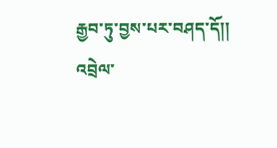རྒྱབ་ཏུ་བྱས་པར་བཤད་དོ།།
འབྲེལ་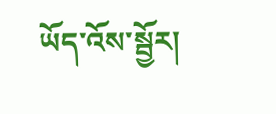ཡོད་འོས་སྦྱོར།